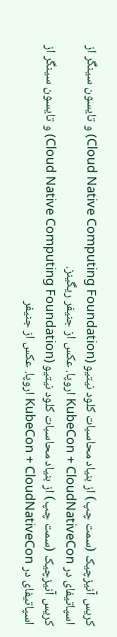کریس آنیزچیک (سمت چپ) از بنیاد محاسبات کلود نیتیو (Cloud Native Computing Foundation) و تایسون سینگر از اسپاتیفای در KubeCon + CloudNativeCon اروپا. عکس از جنیفر ریگینز.
کریس آنیزچیک (سمت چپ) از بنیاد محاسبات کلود نیتیو (Cloud Native Computing Foundation) و تایسون سینگر از اسپاتیفای در KubeCon + CloudNativeCon اروپا. عکس از جنیفر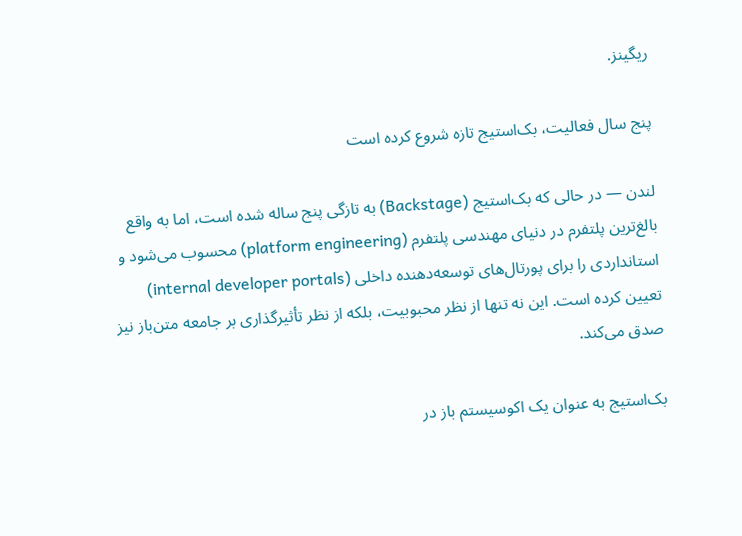ریگینز.

پنج سال فعالیت، بک‌استیج تازه شروع کرده است

لندن — در حالی که بک‌استیج (Backstage) به تازگی پنج ساله شده است، اما به واقع بالغ‌ترین پلتفرم در دنیای مهندسی پلتفرم (platform engineering) محسوب می‌شود و استانداردی را برای پورتال‌های توسعه‌دهنده داخلی (internal developer portals) تعیین کرده است. این نه تنها از نظر محبوبیت، بلکه از نظر تأثیرگذاری بر جامعه متن‌باز نیز صدق می‌کند.

بک‌استیج به عنوان یک اکوسیستم باز در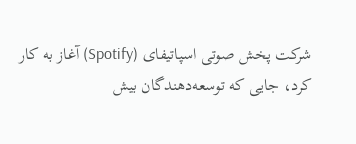شرکت پخش صوتی اسپاتیفای (Spotify) آغاز به کار کرد، جایی که توسعه‌دهندگان بیش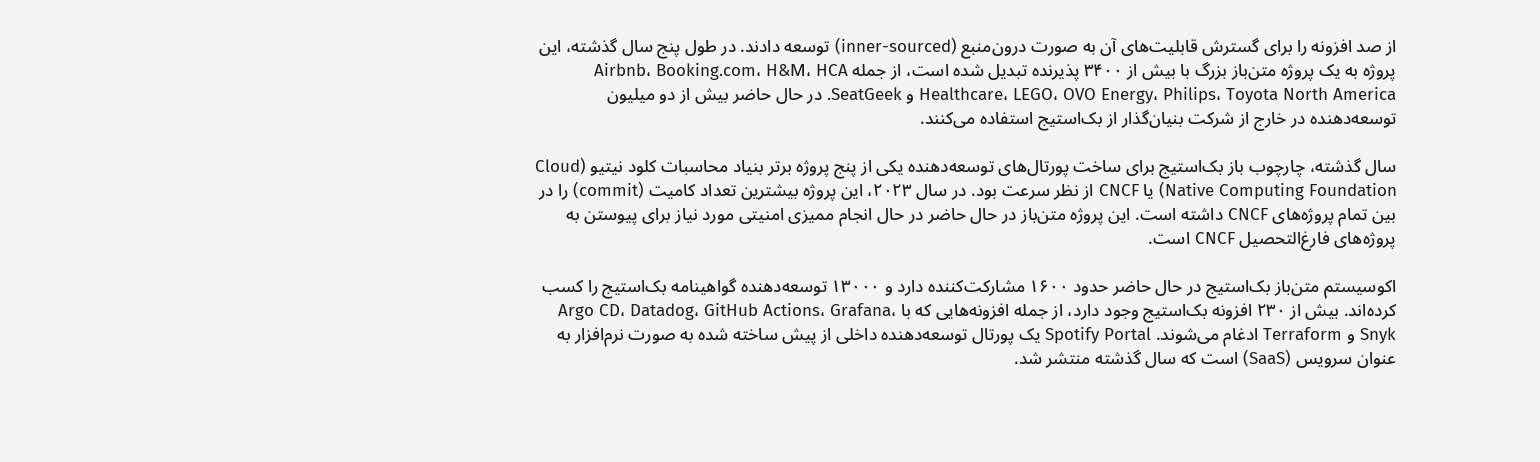از صد افزونه را برای گسترش قابلیت‌های آن به صورت درون‌منبع (inner-sourced) توسعه دادند. در طول پنج سال گذشته، این پروژه به یک پروژه متن‌باز بزرگ با بیش از ۳۴۰۰ پذیرنده تبدیل شده است، از جمله Airbnb، Booking.com، H&M، HCA Healthcare، LEGO، OVO Energy، Philips، Toyota North America و SeatGeek. در حال حاضر بیش از دو میلیون توسعه‌دهنده در خارج از شرکت بنیان‌گذار از بک‌استیج استفاده می‌کنند.

سال گذشته، چارچوب باز بک‌استیج برای ساخت پورتال‌های توسعه‌دهنده یکی از پنج پروژه برتر بنیاد محاسبات کلود نیتیو (Cloud Native Computing Foundation) یا CNCF از نظر سرعت بود. در سال ۲۰۲۳، این پروژه بیشترین تعداد کامیت (commit) را در بین تمام پروژه‌های CNCF داشته است. این پروژه متن‌باز در حال حاضر در حال انجام ممیزی امنیتی مورد نیاز برای پیوستن به پروژه‌های فارغ‌التحصیل CNCF است.

اکوسیستم متن‌باز بک‌استیج در حال حاضر حدود ۱۶۰۰ مشارکت‌کننده دارد و ۱۳۰۰۰ توسعه‌دهنده گواهینامه بک‌استیج را کسب کرده‌اند. بیش از ۲۳۰ افزونه بک‌استیج وجود دارد، از جمله افزونه‌هایی که با Argo CD، Datadog، GitHub Actions، Grafana، Snyk و Terraform ادغام می‌شوند. Spotify Portal یک پورتال توسعه‌دهنده داخلی از پیش ساخته شده به صورت نرم‌افزار به عنوان سرویس (SaaS) است که سال گذشته منتشر شد.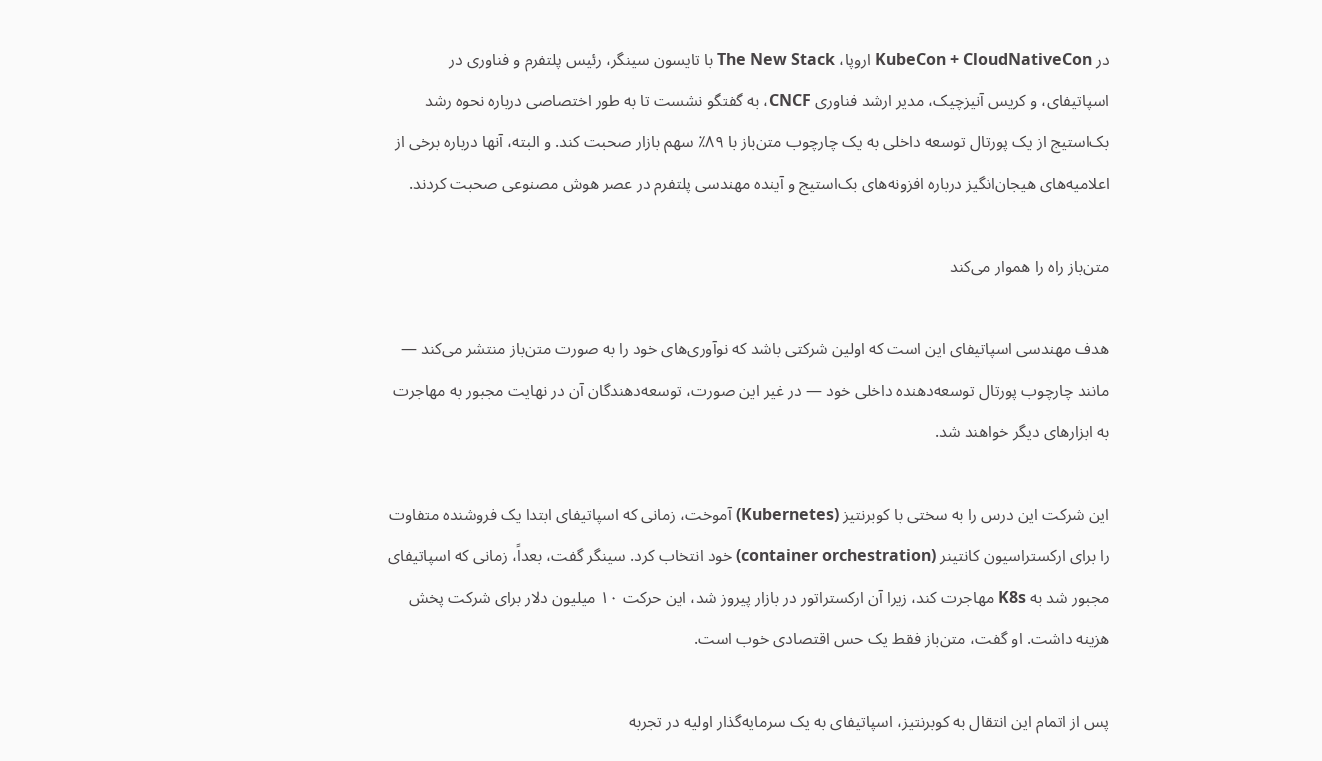در KubeCon + CloudNativeCon اروپا، The New Stack با تایسون سینگر، رئیس پلتفرم و فناوری در اسپاتیفای، و کریس آنیزچیک، مدیر ارشد فناوری CNCF، به گفتگو نشست تا به طور اختصاصی درباره نحوه رشد بک‌استیج از یک پورتال توسعه داخلی به یک چارچوب متن‌باز با ۸۹٪ سهم بازار صحبت کند. و البته، آنها درباره برخی از اعلامیه‌های هیجان‌انگیز درباره افزونه‌های بک‌استیج و آینده مهندسی پلتفرم در عصر هوش مصنوعی صحبت کردند.

متن‌باز راه را هموار می‌کند

هدف مهندسی اسپاتیفای این است که اولین شرکتی باشد که نوآوری‌های خود را به صورت متن‌باز منتشر می‌کند — مانند چارچوب پورتال توسعه‌دهنده داخلی خود — در غیر این صورت، توسعه‌دهندگان آن در نهایت مجبور به مهاجرت به ابزارهای دیگر خواهند شد.

این شرکت این درس را به سختی با کوبرنتیز (Kubernetes) آموخت، زمانی که اسپاتیفای ابتدا یک فروشنده متفاوت را برای ارکستراسیون کانتینر (container orchestration) خود انتخاب کرد. سینگر گفت، بعداً، زمانی که اسپاتیفای مجبور شد به K8s مهاجرت کند، زیرا آن ارکستراتور در بازار پیروز شد، این حرکت ۱۰ میلیون دلار برای شرکت پخش هزینه داشت. او گفت، متن‌باز فقط یک حس اقتصادی خوب است.

پس از اتمام این انتقال به کوبرنتیز، اسپاتیفای به یک سرمایه‌گذار اولیه در تجربه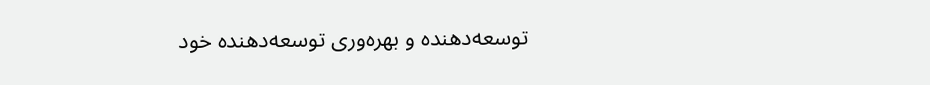توسعه‌دهنده و بهره‌وری توسعه‌دهنده خود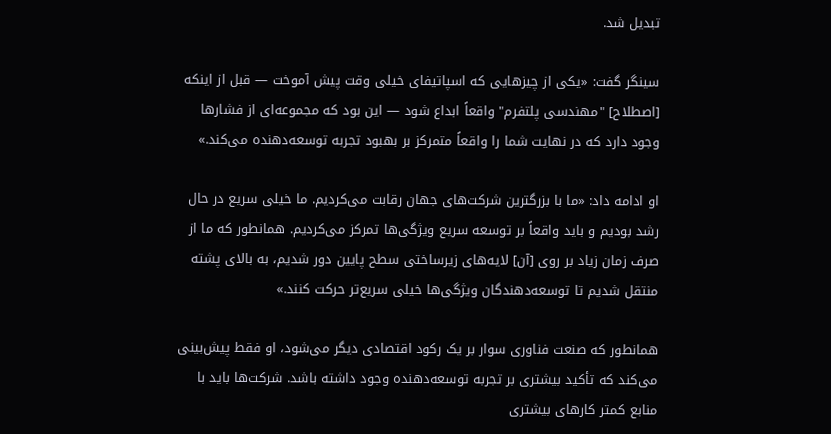تبدیل شد.

سینگر گفت: «یکی از چیزهایی که اسپاتیفای خیلی وقت پیش آموخت — قبل از اینکه [اصطلاح] "مهندسی پلتفرم" واقعاً ابداع شود — این بود که مجموعه‌ای از فشارها وجود دارد که در نهایت شما را واقعاً متمرکز بر بهبود تجربه توسعه‌دهنده می‌کند.»

او ادامه داد: «ما با بزرگترین شرکت‌های جهان رقابت می‌کردیم. ما خیلی سریع در حال رشد بودیم و باید واقعاً بر توسعه سریع ویژگی‌ها تمرکز می‌کردیم. همانطور که ما از صرف زمان زیاد بر روی [آن] لایه‌های زیرساختی سطح پایین دور شدیم، به بالای پشته منتقل شدیم تا توسعه‌دهندگان ویژگی‌ها خیلی سریع‌تر حرکت کنند.»

همانطور که صنعت فناوری سوار بر یک رکود اقتصادی دیگر می‌شود، او فقط پیش‌بینی می‌کند که تأکید بیشتری بر تجربه توسعه‌دهنده وجود داشته باشد. شرکت‌ها باید با منابع کمتر کارهای بیشتری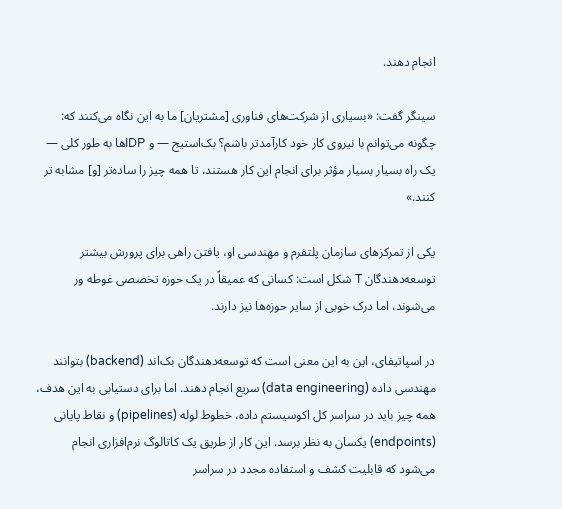انجام دهند.

سینگر گفت: «بسیاری از شرکت‌های فناوری [مشتریان] ما به این نگاه می‌کنند که: چگونه می‌توانم با نیروی کار خود کارآمدتر باشم؟ بک‌استیج — و IDPها به طور کلی — یک راه بسیار بسیار مؤثر برای انجام این کار هستند، تا همه چیز را ساده‌تر [و] مشابه تر کنند.»

یکی از تمرکزهای سازمان پلتفرم و مهندسی او، یافتن راهی برای پرورش بیشتر توسعه‌دهندگان T شکل است: کسانی که عمیقاً در یک حوزه تخصصی غوطه ور می‌شوند، اما درک خوبی از سایر حوزه‌ها نیز دارند.

در اسپاتیفای، این به این معنی است که توسعه‌دهندگان بک‌اند (backend) بتوانند مهندسی داده (data engineering) سریع انجام دهند. اما برای دستیابی به این هدف، همه چیز باید در سراسر کل اکوسیستم داده، خطوط لوله (pipelines) و نقاط پایانی (endpoints) یکسان به نظر برسد. این کار از طریق یک کاتالوگ نرم‌افزاری انجام می‌شود که قابلیت کشف و استفاده مجدد در سراسر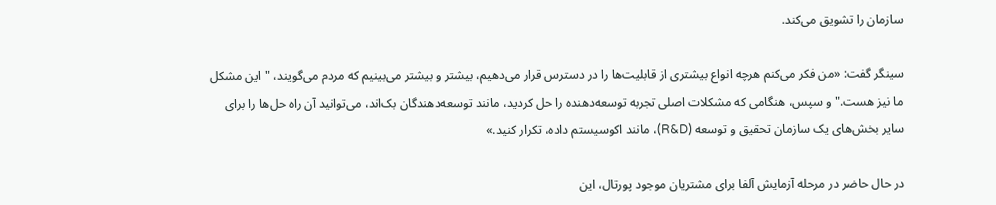سازمان را تشویق می‌کند.

سینگر گفت: «من فکر می‌کنم هرچه انواع بیشتری از قابلیت‌ها را در دسترس قرار می‌دهیم، بیشتر و بیشتر می‌بینیم که مردم می‌گویند، "این مشکل ما نیز هست." و سپس، هنگامی که مشکلات اصلی تجربه توسعه‌دهنده را حل کردید، مانند توسعه‌دهندگان بک‌اند، می‌توانید آن راه حل‌ها را برای سایر بخش‌های یک سازمان تحقیق و توسعه (R&D)، مانند اکوسیستم داده، تکرار کنید.»

در حال حاضر در مرحله آزمایش آلفا برای مشتریان موجود پورتال، این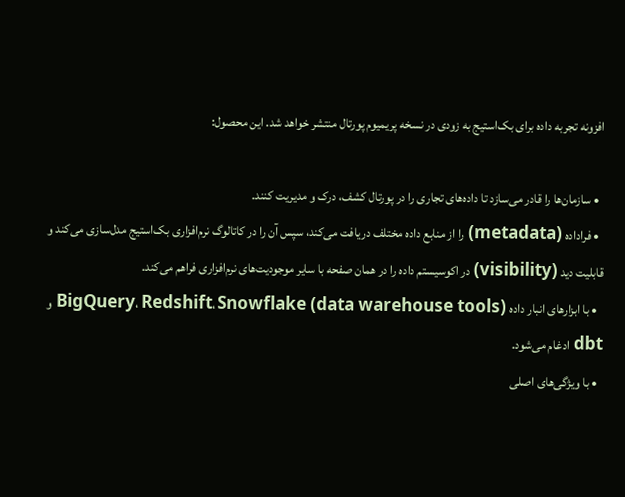افزونه تجربه داده برای بک‌استیج به زودی در نسخه پریمیوم پورتال منتشر خواهد شد. این محصول:

  • سازمان‌ها را قادر می‌سازد تا داده‌های تجاری را در پورتال کشف، درک و مدیریت کنند.
  • فراداده (metadata) را از منابع داده مختلف دریافت می‌کند، سپس آن را در کاتالوگ نرم‌افزاری بک‌استیج مدل‌سازی می‌کند و قابلیت دید (visibility) در اکوسیستم داده را در همان صفحه با سایر موجودیت‌های نرم‌افزاری فراهم می‌کند.
  • با ابزارهای انبار داده (data warehouse tools) BigQuery، Redshift، Snowflake و dbt ادغام می‌شود.
  • با ویژگی‌های اصلی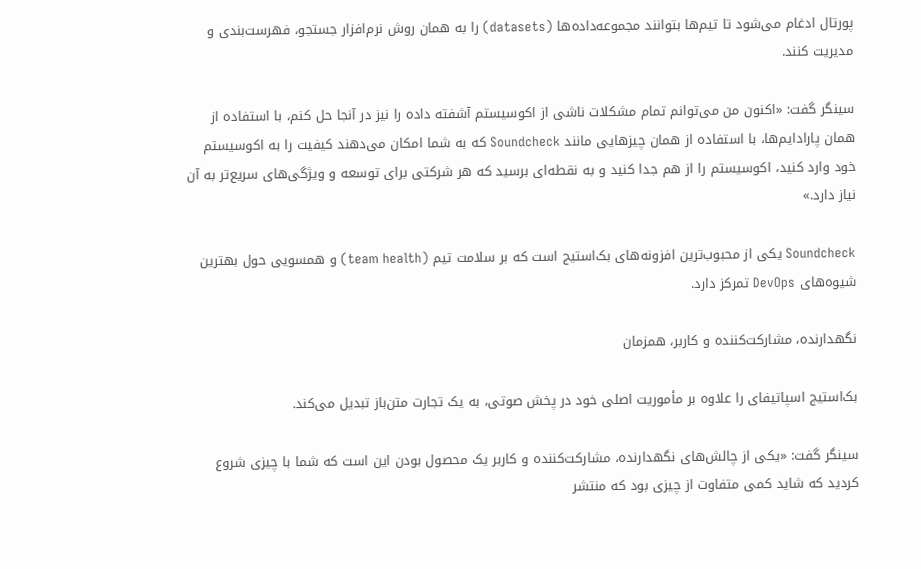پورتال ادغام می‌شود تا تیم‌ها بتوانند مجموعه‌داده‌ها (datasets) را به همان روش نرم‌افزار جستجو، فهرست‌بندی و مدیریت کنند.

سینگر گفت: «اکنون من می‌توانم تمام مشکلات ناشی از اکوسیستم آشفته داده را نیز در آنجا حل کنم، با استفاده از همان پارادایم‌ها، با استفاده از همان چیزهایی مانند Soundcheck که به شما امکان می‌دهند کیفیت را به اکوسیستم خود وارد کنید، اکوسیستم را از هم جدا کنید و به نقطه‌ای برسید که هر شرکتی برای توسعه و ویژگی‌های سریع‌تر به آن نیاز دارد.»

Soundcheck یکی از محبوب‌ترین افزونه‌های بک‌استیج است که بر سلامت تیم (team health) و همسویی حول بهترین شیوه‌های DevOps تمرکز دارد.

نگهدارنده، مشارکت‌کننده و کاربر، همزمان

بک‌استیج اسپاتیفای را علاوه بر مأموریت اصلی خود در پخش صوتی، به یک تجارت متن‌باز تبدیل می‌کند.

سینگر گفت: «یکی از چالش‌های نگهدارنده، مشارکت‌کننده و کاربر یک محصول بودن این است که شما با چیزی شروع کردید که شاید کمی متفاوت از چیزی بود که منتشر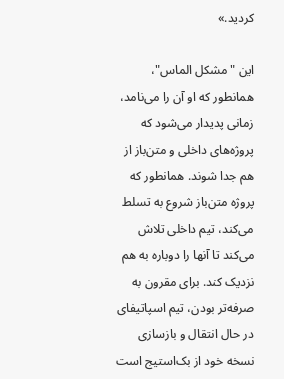کردید.»

این "مشکل الماس"، همانطور که او آن را می‌نامد، زمانی پدیدار می‌شود که پروژه‌های داخلی و متن‌باز از هم جدا شوند. همانطور که پروژه متن‌باز شروع به تسلط می‌کند، تیم داخلی تلاش می‌کند تا آنها را دوباره به هم نزدیک کند. برای مقرون به صرفه‌تر بودن، تیم اسپاتیفای در حال انتقال و بازسازی نسخه خود از بک‌استیج است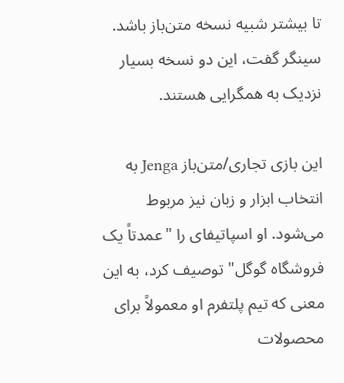تا بیشتر شبیه نسخه متن‌باز باشد. سینگر گفت، این دو نسخه بسیار نزدیک به همگرایی هستند.

این بازی تجاری/متن‌باز Jenga به انتخاب ابزار و زبان نیز مربوط می‌شود. او اسپاتیفای را "عمدتاً یک فروشگاه گوگل" توصیف کرد، به این معنی که تیم پلتفرم او معمولاً برای محصولات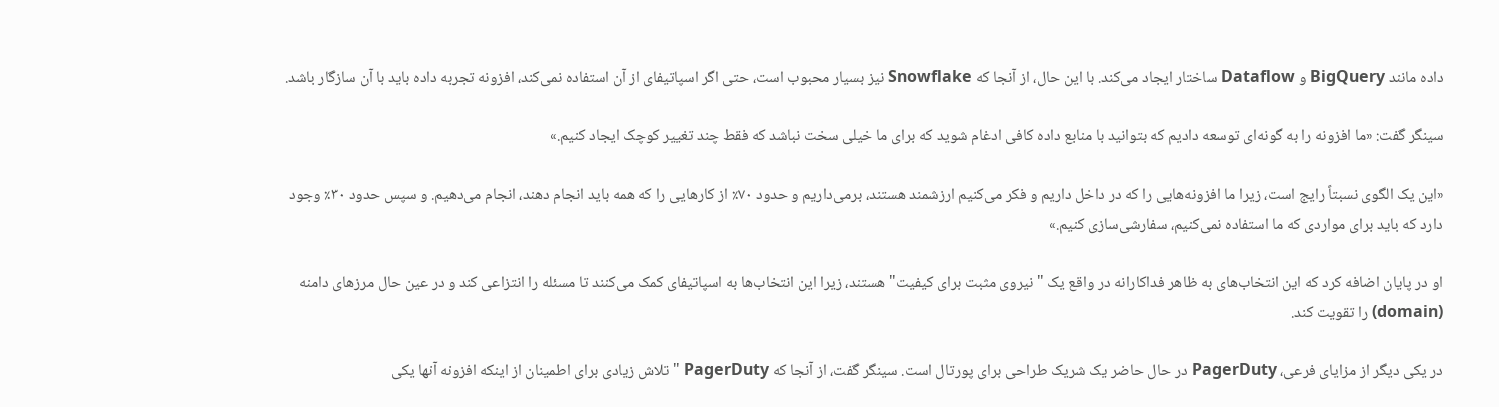داده مانند BigQuery و Dataflow ساختار ایجاد می‌کند. با این حال، از آنجا که Snowflake نیز بسیار محبوب است، حتی اگر اسپاتیفای از آن استفاده نمی‌کند، افزونه تجربه داده باید با آن سازگار باشد.

سینگر گفت: «ما افزونه را به گونه‌ای توسعه دادیم که بتوانید با منابع داده کافی ادغام شوید که برای ما خیلی سخت نباشد که فقط چند تغییر کوچک ایجاد کنیم.»

«این یک الگوی نسبتاً رایج است، زیرا ما افزونه‌هایی را که در داخل داریم و فکر می‌کنیم ارزشمند هستند، برمی‌داریم و حدود ۷۰٪ از کارهایی را که همه باید انجام دهند، انجام می‌دهیم. و سپس حدود ۳۰٪ وجود دارد که باید برای مواردی که ما استفاده نمی‌کنیم، سفارشی‌سازی کنیم.»

او در پایان اضافه کرد که این انتخاب‌های به ظاهر فداکارانه در واقع یک "نیروی مثبت برای کیفیت" هستند، زیرا این انتخاب‌ها به اسپاتیفای کمک می‌کنند تا مسئله را انتزاعی کند و در عین حال مرزهای دامنه (domain) را تقویت کند.

در یکی دیگر از مزایای فرعی، PagerDuty در حال حاضر یک شریک طراحی برای پورتال است. سینگر گفت، از آنجا که PagerDuty "تلاش زیادی برای اطمینان از اینکه افزونه آنها یکی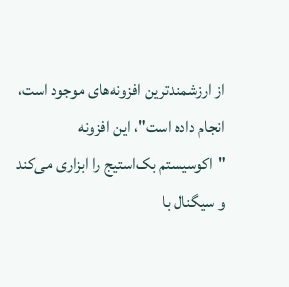از ارزشمندترین افزونه‌های موجود است، انجام داده است"، این افزونه "اکوسیستم بک‌استیج را ابزاری می‌کند و سیگنال با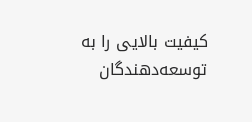کیفیت بالایی را به توسعه‌دهندگان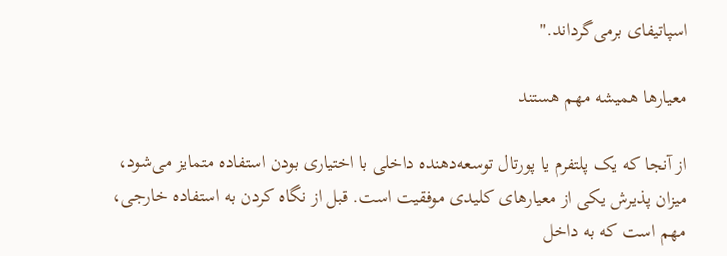اسپاتیفای برمی‌گرداند."

معیارها همیشه مهم هستند

از آنجا که یک پلتفرم یا پورتال توسعه‌دهنده داخلی با اختیاری بودن استفاده متمایز می‌شود، میزان پذیرش یکی از معیارهای کلیدی موفقیت است. قبل از نگاه کردن به استفاده خارجی، مهم است که به داخل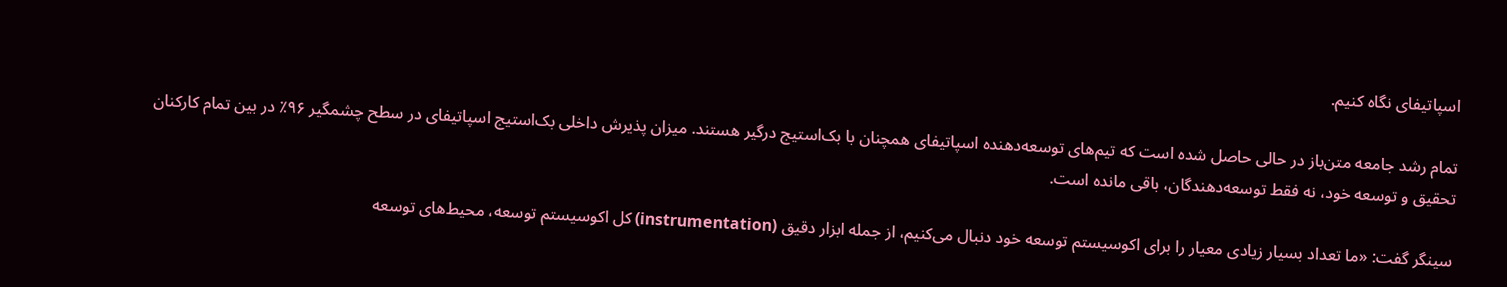اسپاتیفای نگاه کنیم.

تمام رشد جامعه متن‌باز در حالی حاصل شده است که تیم‌های توسعه‌دهنده اسپاتیفای همچنان با بک‌استیج درگیر هستند. میزان پذیرش داخلی بک‌استیج اسپاتیفای در سطح چشمگیر ۹۶٪ در بین تمام کارکنان تحقیق و توسعه خود، نه فقط توسعه‌دهندگان، باقی مانده است.

سینگر گفت: «ما تعداد بسیار زیادی معیار را برای اکوسیستم توسعه خود دنبال می‌کنیم، از جمله ابزار دقیق (instrumentation) کل اکوسیستم توسعه، محیط‌های توسعه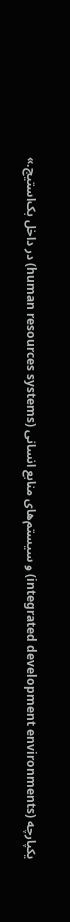یکپارچه (integrated development environments) و سیستم‌های منابع انسانی (human resources systems) در داخل بک‌استیج.»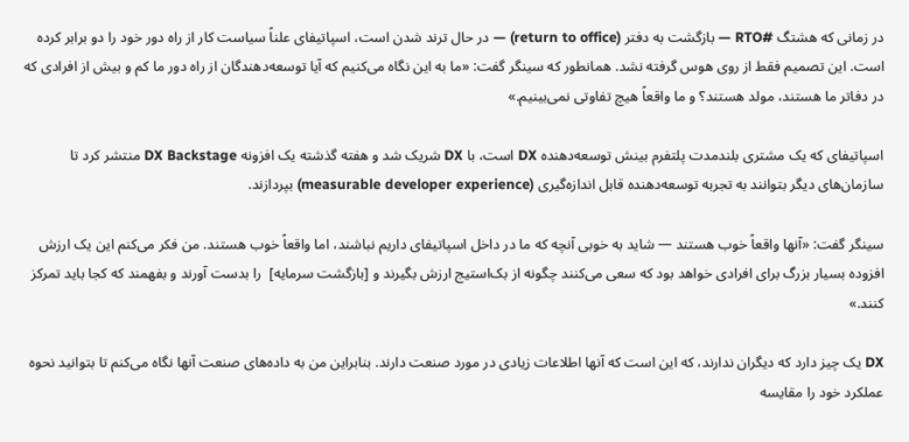در زمانی که هشتگ #RTO — بازگشت به دفتر (return to office) — در حال ترند شدن است، اسپاتیفای علناً سیاست کار از راه دور خود را دو برابر کرده است. این تصمیم فقط از روی هوس گرفته نشد. همانطور که سینگر گفت: «ما به این نگاه می‌کنیم که آیا توسعه‌دهندگان از راه دور ما کم و بیش از افرادی که در دفاتر ما هستند، مولد هستند؟ و ما واقعاً هیچ تفاوتی نمی‌بینیم.»

اسپاتیفای که یک مشتری بلندمدت پلتفرم بینش توسعه‌دهنده DX است، با DX شریک شد و هفته گذشته یک افزونه DX Backstage منتشر کرد تا سازمان‌های دیگر بتوانند به تجربه توسعه‌دهنده قابل اندازه‌گیری (measurable developer experience) بپردازند.

سینگر گفت: «آنها واقعاً خوب هستند — شاید به خوبی آنچه که ما در داخل اسپاتیفای داریم نباشند، اما واقعاً خوب هستند. من فکر می‌کنم این یک ارزش افزوده بسیار بزرگ برای افرادی خواهد بود که سعی می‌کنند چگونه از بک‌استیج ارزش بگیرند و [بازگشت سرمایه]  را بدست آورند و بفهمند که کجا باید تمرکز کنند.»

DX یک چیز دارد که دیگران ندارند، که این است که آنها اطلاعات زیادی در مورد صنعت دارند. بنابراین من به داده‌های صنعت آنها نگاه می‌کنم تا بتوانید نحوه عملکرد خود را مقایسه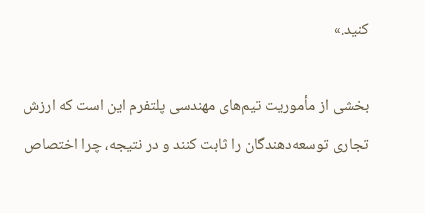کنید.»

بخشی از مأموریت تیم‌های مهندسی پلتفرم این است که ارزش تجاری توسعه‌دهندگان را ثابت کنند و در نتیجه، چرا اختصاص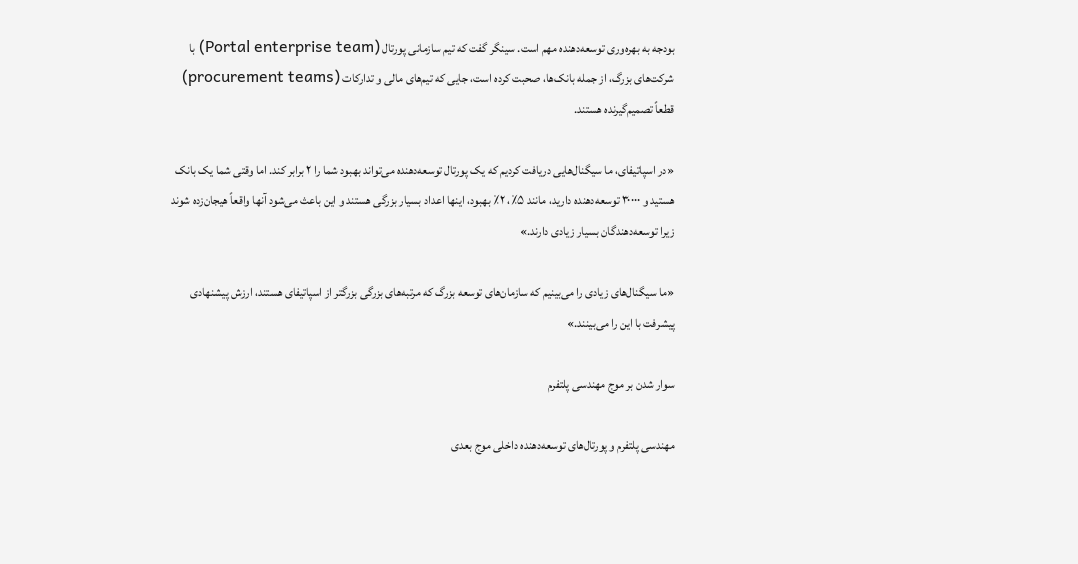بودجه به بهره‌وری توسعه‌دهنده مهم است. سینگر گفت که تیم سازمانی پورتال (Portal enterprise team) با شرکت‌های بزرگ، از جمله بانک‌ها، صحبت کرده است، جایی که تیم‌های مالی و تدارکات (procurement teams) قطعاً تصمیم‌گیرنده هستند.

«در اسپاتیفای، ما سیگنال‌هایی دریافت کردیم که یک پورتال توسعه‌دهنده می‌تواند بهبود شما را ۲ برابر کند. اما وقتی شما یک بانک هستید و ۳۰۰۰۰ توسعه‌دهنده دارید، مانند ۵٪، ۲٪ بهبود، اینها اعداد بسیار بزرگی هستند و این باعث می‌شود آنها واقعاً هیجان‌زده شوند زیرا توسعه‌دهندگان بسیار زیادی دارند.»

«ما سیگنال‌های زیادی را می‌بینیم که سازمان‌های توسعه بزرگ که مرتبه‌های بزرگی بزرگتر از اسپاتیفای هستند، ارزش پیشنهادی پیشرفت با این را می‌بینند.»

سوار شدن بر موج مهندسی پلتفرم

مهندسی پلتفرم و پورتال‌های توسعه‌دهنده داخلی موج بعدی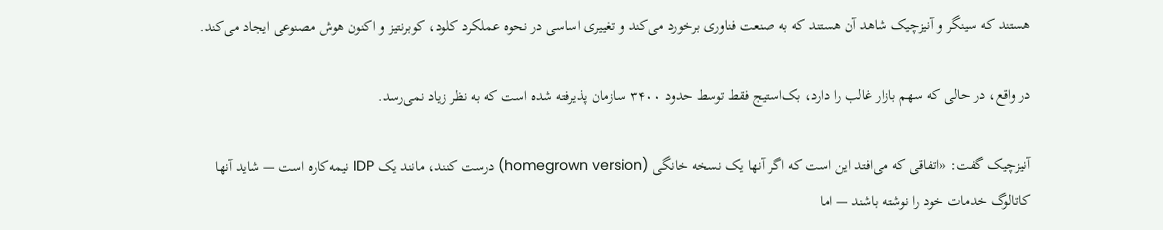هستند که سینگر و آنیزچیک شاهد آن هستند که به صنعت فناوری برخورد می‌کند و تغییری اساسی در نحوه عملکرد کلود، کوبرنتیز و اکنون هوش مصنوعی ایجاد می‌کند.

در واقع، در حالی که سهم بازار غالب را دارد، بک‌استیج فقط توسط حدود ۳۴۰۰ سازمان پذیرفته شده است که به نظر زیاد نمی‌رسد.

آنیزچیک گفت: «اتفاقی که می‌افتد این است که اگر آنها یک نسخه خانگی (homegrown version) درست کنند، مانند یک IDP نیمه‌کاره است — شاید آنها کاتالوگ خدمات خود را نوشته باشند — اما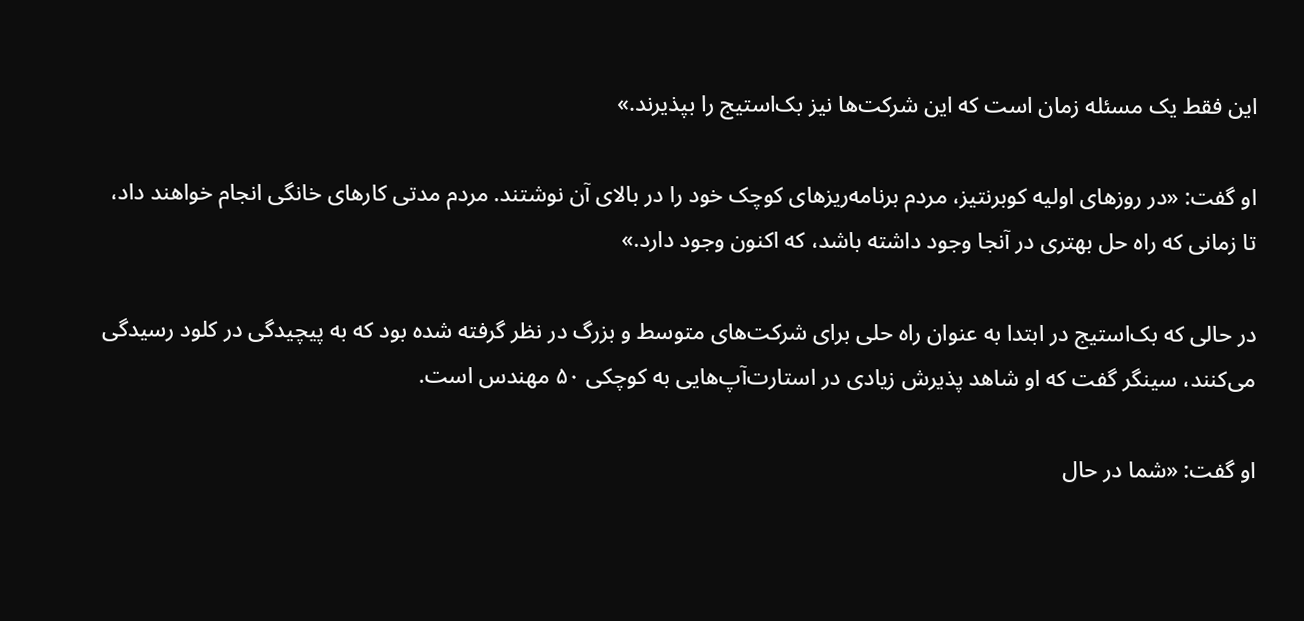این فقط یک مسئله زمان است که این شرکت‌ها نیز بک‌استیج را بپذیرند.»

او گفت: «در روزهای اولیه کوبرنتیز، مردم برنامه‌ریزهای کوچک خود را در بالای آن نوشتند. مردم مدتی کارهای خانگی انجام خواهند داد، تا زمانی که راه حل بهتری در آنجا وجود داشته باشد، که اکنون وجود دارد.»

در حالی که بک‌استیج در ابتدا به عنوان راه حلی برای شرکت‌های متوسط و بزرگ در نظر گرفته شده بود که به پیچیدگی در کلود رسیدگی می‌کنند، سینگر گفت که او شاهد پذیرش زیادی در استارت‌آپ‌هایی به کوچکی ۵۰ مهندس است.

او گفت: «شما در حال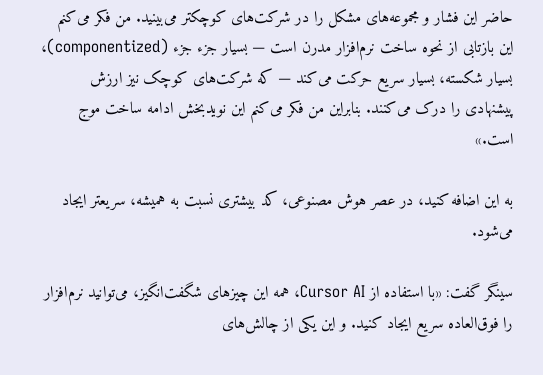حاضر این فشار و مجموعه‌های مشکل را در شرکت‌های کوچکتر می‌بینید. من فکر می‌کنم این بازتابی از نحوه ساخت نرم‌افزار مدرن است — بسیار جزء جزء (componentized)، بسیار شکسته، بسیار سریع حرکت می‌کند — که شرکت‌های کوچک نیز ارزش پیشنهادی را درک می‌کنند. بنابراین من فکر می‌کنم این نویدبخش ادامه ساخت موج است.»

به این اضافه کنید، در عصر هوش مصنوعی، کد بیشتری نسبت به همیشه، سریعتر ایجاد می‌شود.

سینگر گفت: «با استفاده از Cursor AI، همه این چیزهای شگفت‌انگیز، می‌توانید نرم‌افزار را فوق‌العاده سریع ایجاد کنید. و این یکی از چالش‌های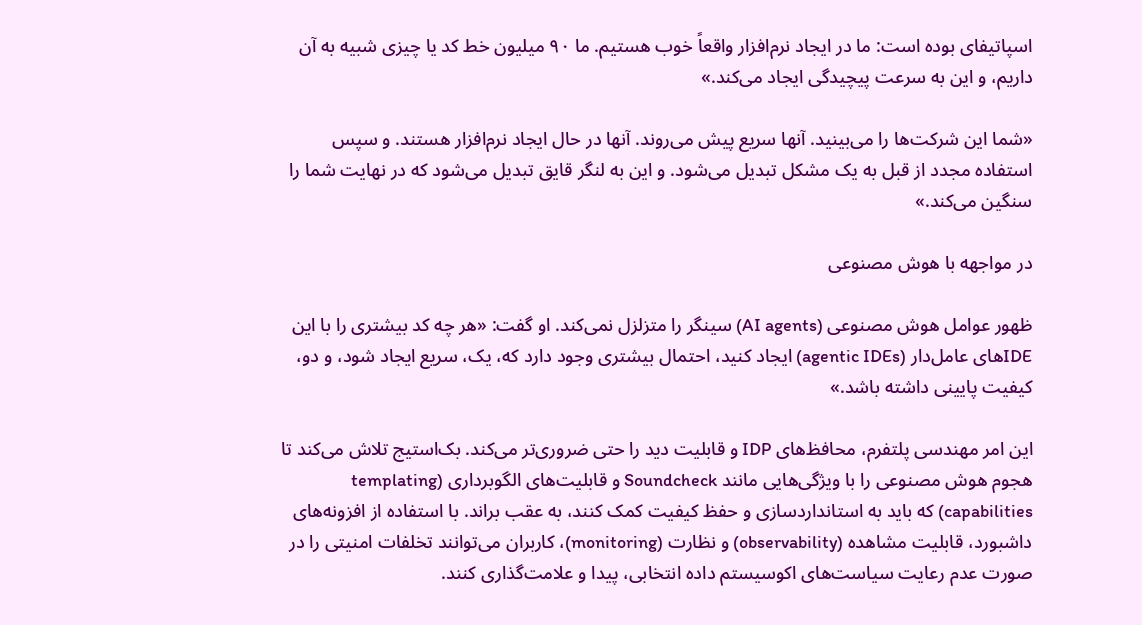اسپاتیفای بوده است: ما در ایجاد نرم‌افزار واقعاً خوب هستیم. ما ۹۰ میلیون خط کد یا چیزی شبیه به آن داریم، و این به سرعت پیچیدگی ایجاد می‌کند.»

«شما این شرکت‌ها را می‌بینید. آنها سریع پیش می‌روند. آنها در حال ایجاد نرم‌افزار هستند. و سپس استفاده مجدد از قبل به یک مشکل تبدیل می‌شود. و این به لنگر قایق تبدیل می‌شود که در نهایت شما را سنگین می‌کند.»

در مواجهه با هوش مصنوعی

ظهور عوامل هوش مصنوعی (AI agents) سینگر را متزلزل نمی‌کند. او گفت: «هر چه کد بیشتری را با این IDEهای عامل‌دار (agentic IDEs) ایجاد کنید، احتمال بیشتری وجود دارد که، یک، سریع ایجاد شود، و دو، کیفیت پایینی داشته باشد.»

این امر مهندسی پلتفرم، محافظ‌های IDP و قابلیت دید را حتی ضروری‌تر می‌کند. بک‌استیج تلاش می‌کند تا هجوم هوش مصنوعی را با ویژگی‌هایی مانند Soundcheck و قابلیت‌های الگوبرداری (templating capabilities) که باید به استانداردسازی و حفظ کیفیت کمک کنند، به عقب براند. با استفاده از افزونه‌های داشبورد، قابلیت مشاهده (observability) و نظارت (monitoring)، کاربران می‌توانند تخلفات امنیتی را در صورت عدم رعایت سیاست‌های اکوسیستم داده انتخابی، پیدا و علامت‌گذاری کنند.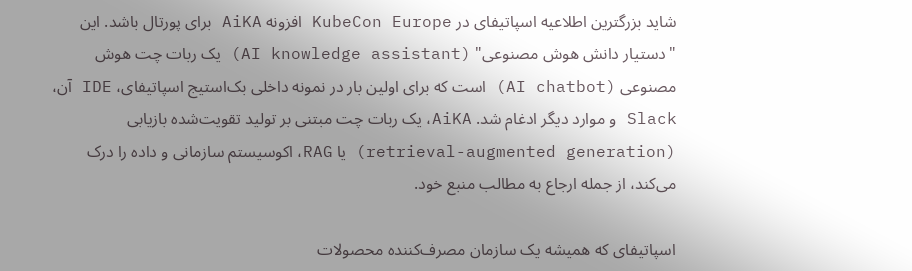شاید بزرگترین اطلاعیه اسپاتیفای در KubeCon Europe افزونه AiKA برای پورتال باشد. این "دستیار دانش هوش مصنوعی" (AI knowledge assistant) یک ربات چت هوش مصنوعی (AI chatbot) است که برای اولین بار در نمونه داخلی بک‌استیج اسپاتیفای، IDE آن، Slack و موارد دیگر ادغام شد. AiKA، یک ربات چت مبتنی بر تولید تقویت‌شده بازیابی (retrieval-augmented generation) یا RAG، اکوسیستم سازمانی و داده را درک می‌کند، از جمله ارجاع به مطالب منبع خود.

اسپاتیفای که همیشه یک سازمان مصرف‌کننده محصولات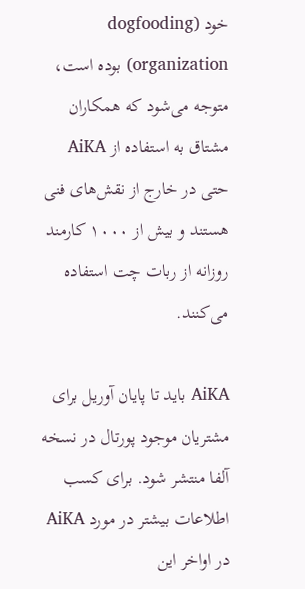خود (dogfooding organization) بوده است، متوجه می‌شود که همکاران مشتاق به استفاده از AiKA حتی در خارج از نقش‌های فنی هستند و بیش از ۱۰۰۰ کارمند روزانه از ربات چت استفاده می‌کنند.

AiKA باید تا پایان آوریل برای مشتریان موجود پورتال در نسخه آلفا منتشر شود. برای کسب اطلاعات بیشتر در مورد AiKA در اواخر این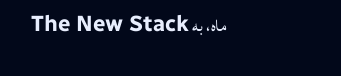ماه، به The New Stack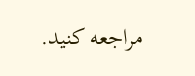مراجعه کنید.